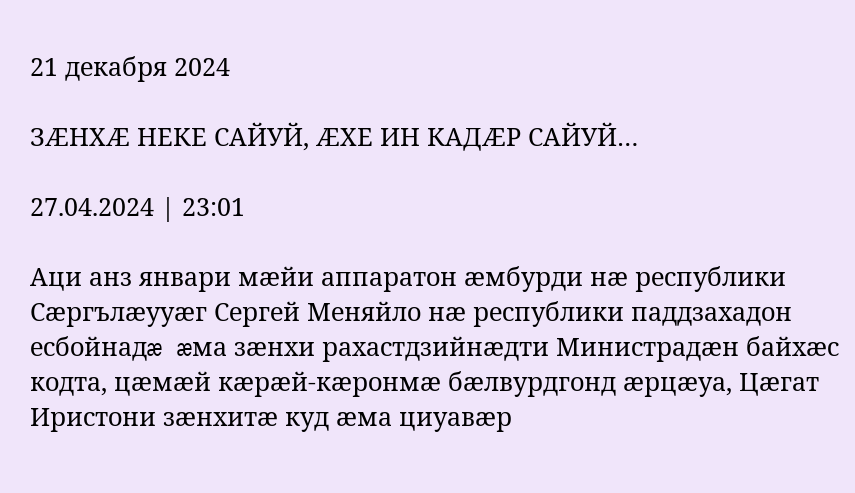21 декабря 2024

ЗÆНХÆ НЕКЕ САЙУЙ, ÆХЕ ИН КАДÆР САЙУЙ…

27.04.2024 | 23:01

Аци анз январи мæйи аппаратон æмбурди нæ республики Сæргълæууæг Сергей Меняйло нæ республики паддзахадон есбойнадæ æма зæнхи рахастдзийнæдти Министрадæн байхæс кодта, цæмæй кæрæй-кæронмæ бæлвурдгонд æрцæуа, Цæгат Иристони зæнхитæ куд æма циуавæр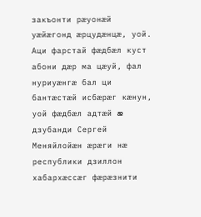закъонти рæуонæй уæйæгонд æрцудæнцæ, уой. Аци фарстай фæдбæл куст абони дæр ма цæуй, фал нуриуæнгæ бал ци бантæстæй исбæрæг кæнун, уой фæдбæл адтæй æ дзубанди Сергей Меняйлойæн æрæги нæ республики дзиллон хабархæссæг фæрæзнити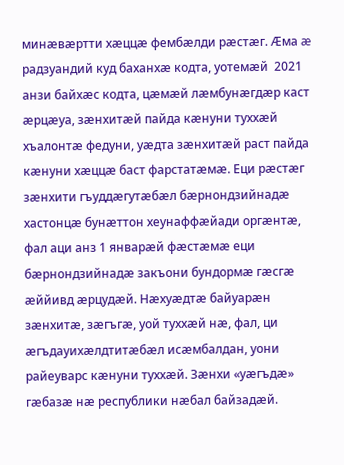минæвæртти хæццæ фембæлди рæстæг. Æма æ радзуандий куд баханхæ кодта, уотемæй  2021 анзи байхæс кодта, цæмæй лæмбунæгдæр каст æрцæуа, зæнхитæй пайда кæнуни туххæй хъалонтæ федуни, уæдта зæнхитæй раст пайда кæнуни хæццæ баст фарстатæмæ. Еци рæстæг зæнхити гъуддæгутæбæл бæрнондзийнадæ хастонцæ бунæттон хеунаффæйади оргæнтæ, фал аци анз 1 январæй фæстæмæ еци бæрнондзийнадæ закъони бундормæ гæсгæ æййивд æрцудæй. Нæхуæдтæ байуарæн зæнхитæ, зæгъгæ, уой туххæй нæ, фал, ци æгъдауихæлдтитæбæл исæмбалдан, уони райеуварс кæнуни туххæй. Зæнхи «уæгъдæ» гæбазæ нæ республики нæбал байзадæй.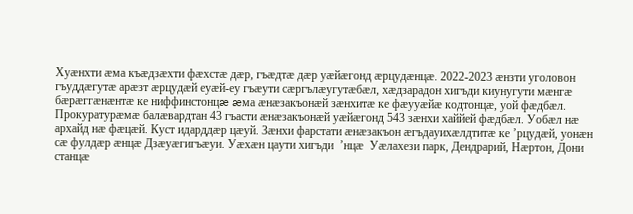Хуæнхти æма къæдзæхти фæхстæ дæр, гъæдтæ дæр уæйæгонд æрцудæнцæ. 2022-2023 æнзти уголовон гъуддæгутæ арæзт æрцудæй еуæй-еу гъæути сæргълæугутæбæл, хæдзарадон хигъди киунугути мæнгæ бæрæггæнæнтæ ке ниффинстонцæ æма æнæзакъонæй зæнхитæ ке фæууæйæ кодтонцæ, уой фæдбæл. Прокуратурæмæ балæвардтан 43 гъасти æнæзакъонæй уæйæгонд 543 зæнхи хаййей фæдбæл. Уобæл нæ архайд нæ фæцæй. Куст идарддæр цæуй. Зæнхи фарстати æнæзакъон æгъдауихæлдтитæ ке ’рцудæй, уонæн  сæ фулдæр æнцæ Дзæуæгигъæуи. Уæхæн цаути хигъди  ’нцæ  Уæлахези парк, Дендрарий, Нæртон, Дони станцæ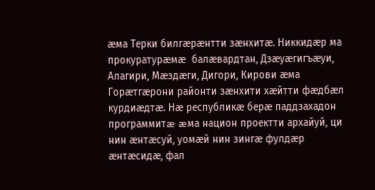æма Терки билгæрæнтти зæнхитæ. Никкидæр ма прокуратурæмæ  балæвардтан, Дзæуæгигъæуи, Алагири, Мæздæги, Дигори, Кирови æма Горæтгæрони районти зæнхити хæйтти фæдбæл курдиæдтæ. Нæ республикæ берæ паддзахадон программитæ æма национ проектти архайуй, ци нин æнтæсуй, уомæй нин зингæ фулдæр æнтæсидæ, фал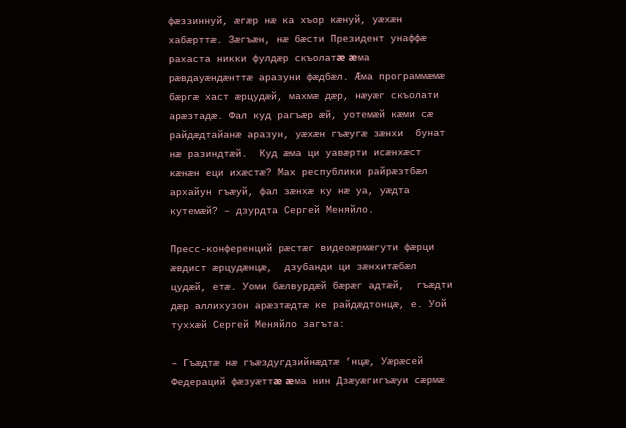фæззиннуй, æгæр нæ ка хъор кæнуй, уæхæн хабæрттæ. Зæгъæн, нæ бæсти Президент унаффæ рахаста никки фулдæр скъолатæ æма рæвдауæндæнттæ аразуни фæдбæл. Æма программæмæ бæргæ хаст æрцудæй, махмæ дæр, нæуæг скъолати арæзтадæ. Фал куд рагъæр æй, уотемæй кæми сæ райдæдтайанæ аразун, уæхæн гъæугæ зæнхи  бунат нæ разиндтæй.  Куд æма ци уавæрти исæнхæст кæнæн еци ихæстæ? Мах республики райрæзтбæл архайун гъæуй, фал зæнхæ ку нæ уа, уæдта кутемæй? – дзурдта Сергей Меняйло.

Пресс-конференций рæстæг видеоæрмæгути фæрци æвдист æрцудæнцæ,  дзубанди ци зæнхитæбæл цудæй, етæ. Уоми бæлвурдæй бæрæг адтæй,  гъæдти дæр аллихузон арæзтæдтæ ке райдæдтонцæ, е. Уой туххæй Сергей Меняйло загъта:

– Гъæдтæ нæ гъæздугдзийнæдтæ ’нцæ, Уæрæсей Федераций фæзуæттæ æма нин Дзæуæгигъæуи сæрмæ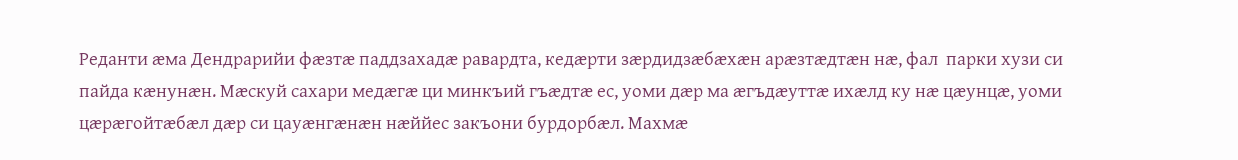Реданти æма Дендрарийи фæзтæ паддзахадæ равардта, кедæрти зæрдидзæбæхæн арæзтæдтæн нæ, фал  парки хузи си пайда кæнунæн. Мæскуй сахари медæгæ ци минкъий гъæдтæ ес, уоми дæр ма æгъдæуттæ ихæлд ку нæ цæунцæ, уоми цæрæгойтæбæл дæр си цауæнгæнæн нæййес закъони бурдорбæл. Махмæ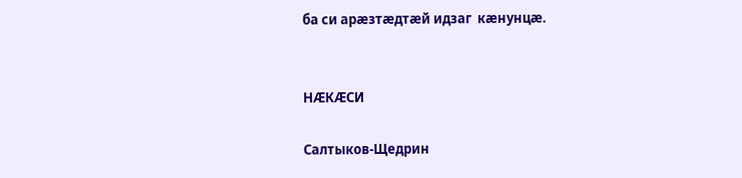ба си арæзтæдтæй идзаг  кæнунцæ.


НÆКÆСИ

Салтыков-Щедрин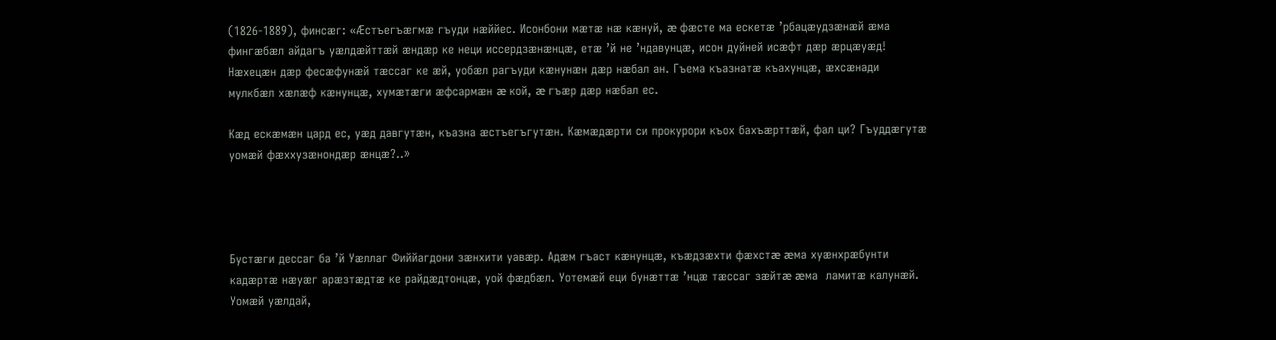(1826-1889), финсæг: «Æстъегъæгмæ гъуди нæййес. Исонбони мæтæ нæ кæнуй, æ фæсте ма ескетæ ’рбацæудзæнæй æма фингæбæл айдагъ уæлдæйттæй æндæр ке неци иссердзæнæнцæ, етæ ’й не ’ндавунцæ, исон дуйней исæфт дæр æрцæуæд! Нæхецæн дæр фесæфунæй тæссаг ке æй, уобæл рагъуди кæнунæн дæр нæбал ан. Гъема къазнатæ къахунцæ, æхсæнади мулкбæл хæлæф кæнунцæ, хумæтæги æфсармæн æ кой, æ гъæр дæр нæбал ес.

Кæд ескæмæн цард ес, уæд давгутæн, къазна æстъегъгутæн. Кæмæдæрти си прокурори къох бахъæрттæй, фал ци? Гъуддæгутæ уомæй фæххузæнондæр æнцæ?..»




Бустæги дессаг ба ’й Уæллаг Фиййагдони зæнхити уавæр. Адæм гъаст кæнунцæ, къæдзæхти фæхстæ æма хуæнхрæбунти кадæртæ нæуæг арæзтæдтæ ке райдæдтонцæ, уой фæдбæл. Уотемæй еци бунæттæ ’нцæ тæссаг зæйтæ æма  ламитæ калунæй. Уомæй уæлдай,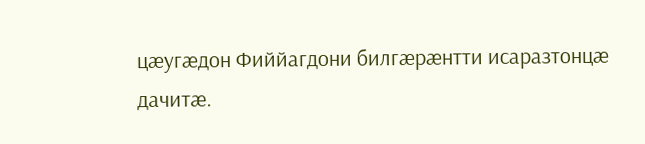цæугæдон Фиййагдони билгæрæнтти исаразтонцæ дачитæ.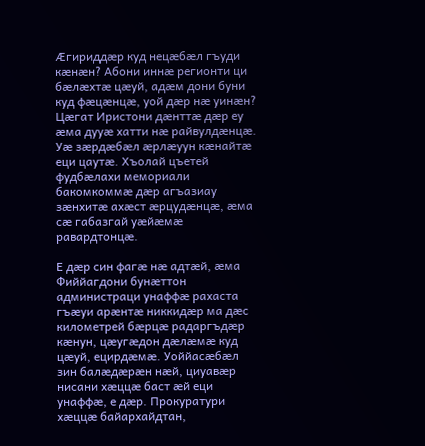Æгириддæр куд нецæбæл гъуди кæнæн? Абони иннæ регионти ци бæлæхтæ цæуй, адæм дони буни куд фæцæнцæ, уой дæр нæ уинæн? Цæгат Иристони дæнттæ дæр еу æма дууæ хатти нæ райвулдæнцæ. Уæ зæрдæбæл æрлæуун кæнайтæ еци цаутæ. Хъолай цъетей фудбæлахи мемориали бакомкоммæ дæр агъазиау зæнхитæ ахæст æрцудæнцæ, æма сæ габазгай уæйæмæ равардтонцæ.

Е дæр син фагæ нæ адтæй, æма  Фиййагдони бунæттон администраци унаффæ рахаста гъæуи арæнтæ никкидæр ма дæс километрей бæрцæ радаргъдæр кæнун, цæугæдон дæлæмæ куд цæуй, ецирдæмæ. Уоййасæбæл зин балæдæрæн нæй, циуавæр нисани хæццæ баст æй еци унаффæ, е дæр. Прокуратури хæццæ байархайдтан,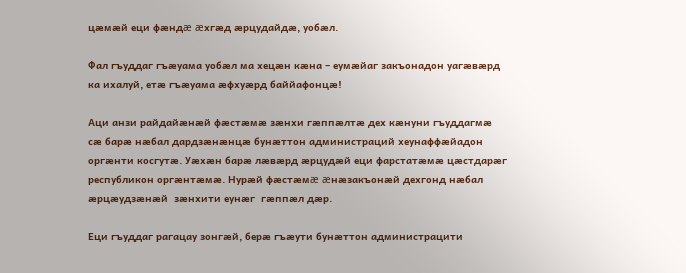цæмæй еци фæндæ æхгæд æрцудайдæ, уобæл.

Фал гъуддаг гъæуама уобæл ма хецæн кæна – еумæйаг закъонадон уагæвæрд ка ихалуй, етæ гъæуама æфхуæрд баййафонцæ!

Аци анзи райдайæнæй фæстæмæ зæнхи гæппæлтæ дех кæнуни гъуддагмæ сæ барæ нæбал дардзæнæнцæ бунæттон администраций хеунаффæйадон оргæнти косгутæ. Уæхæн барæ лæвæрд æрцудæй еци фарстатæмæ цæстдарæг республикон оргæнтæмæ. Нурæй фæстæмæ æнæзакъонæй дехгонд нæбал æрцæудзæнæй  зæнхити еунæг  гæппæл дæр.

Еци гъуддаг рагацау зонгæй, берæ гъæути бунæттон администрацити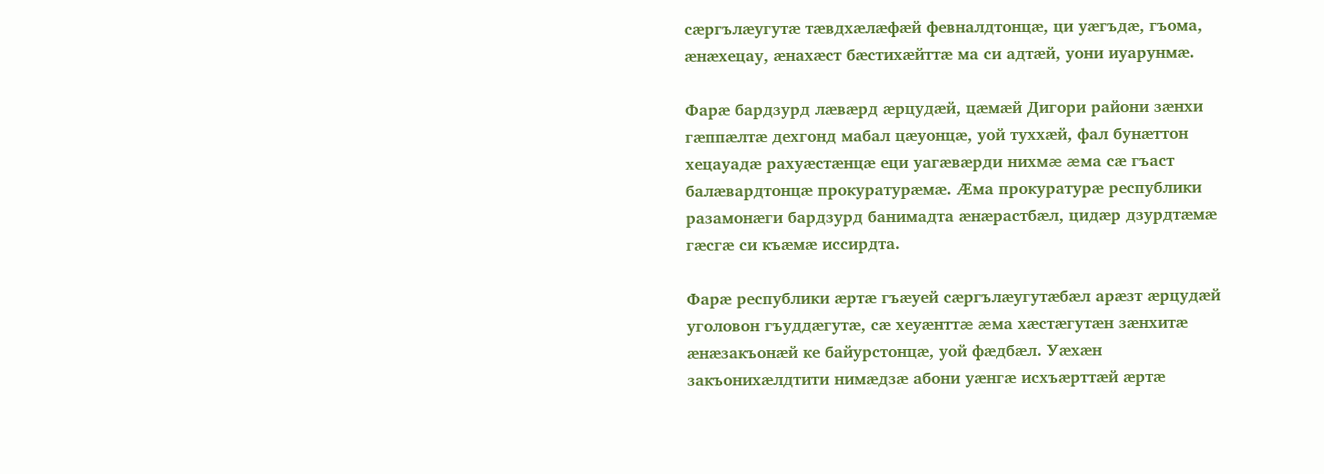сæргълæугутæ тæвдхæлæфæй февналдтонцæ, ци уæгъдæ, гъома, æнæхецау, æнахæст бæстихæйттæ ма си адтæй, уони иуарунмæ.

Фарæ бардзурд лæвæрд æрцудæй, цæмæй Дигори райони зæнхи гæппæлтæ дехгонд мабал цæуонцæ, уой туххæй, фал бунæттон хецауадæ рахуæстæнцæ еци уагæвæрди нихмæ æма сæ гъаст балæвардтонцæ прокуратурæмæ. Æма прокуратурæ республики разамонæги бардзурд банимадта æнæрастбæл, цидæр дзурдтæмæ гæсгæ си къæмæ иссирдта.

Фарæ республики æртæ гъæуей сæргълæугутæбæл арæзт æрцудæй уголовон гъуддæгутæ, сæ хеуæнттæ æма хæстæгутæн зæнхитæ æнæзакъонæй ке байурстонцæ, уой фæдбæл. Уæхæн закъонихæлдтити нимæдзæ абони уæнгæ исхъæрттæй æртæ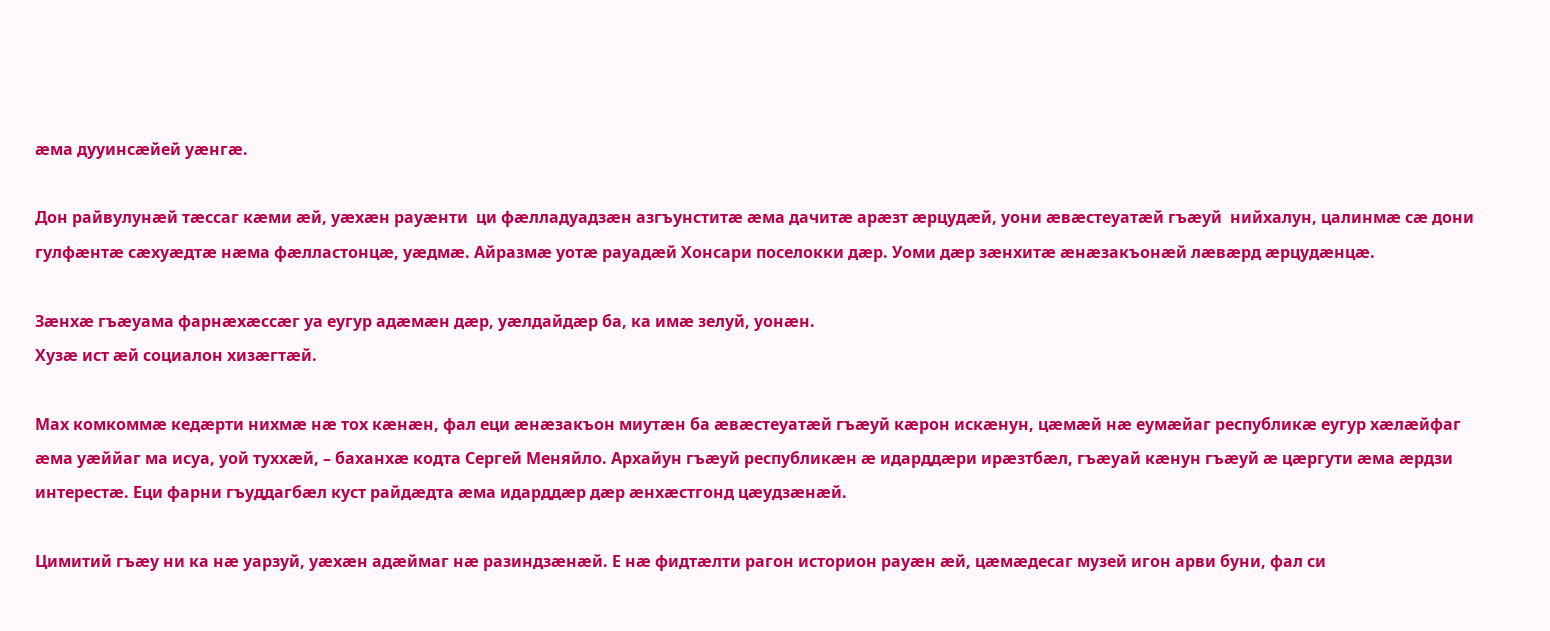æма дууинсæйей уæнгæ.

Дон райвулунæй тæссаг кæми æй, уæхæн рауæнти  ци фæлладуадзæн азгъунститæ æма дачитæ арæзт æрцудæй, уони æвæстеуатæй гъæуй  нийхалун, цалинмæ сæ дони гулфæнтæ сæхуæдтæ нæма фæлластонцæ, уæдмæ. Айразмæ уотæ рауадæй Хонсари поселокки дæр. Уоми дæр зæнхитæ æнæзакъонæй лæвæрд æрцудæнцæ.

Зæнхæ гъæуама фарнæхæссæг уа еугур адæмæн дæр, уæлдайдæр ба, ка имæ зелуй, уонæн.
Хузæ ист æй социалон хизæгтæй.

Мах комкоммæ кедæрти нихмæ нæ тох кæнæн, фал еци æнæзакъон миутæн ба æвæстеуатæй гъæуй кæрон искæнун, цæмæй нæ еумæйаг республикæ еугур хæлæйфаг æма уæййаг ма исуа, уой туххæй, – баханхæ кодта Сергей Меняйло. Архайун гъæуй республикæн æ идарддæри ирæзтбæл, гъæуай кæнун гъæуй æ цæргути æма æрдзи интерестæ. Еци фарни гъуддагбæл куст райдæдта æма идарддæр дæр æнхæстгонд цæудзæнæй.

Цимитий гъæу ни ка нæ уарзуй, уæхæн адæймаг нæ разиндзæнæй. Е нæ фидтæлти рагон историон рауæн æй, цæмæдесаг музей игон арви буни, фал си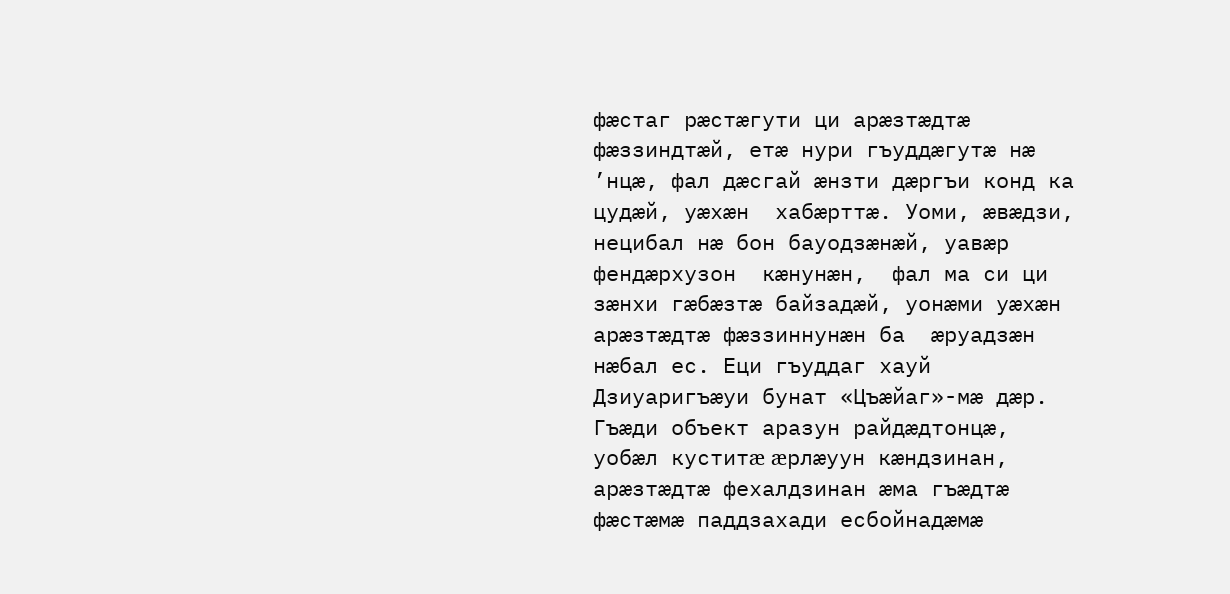фæстаг рæстæгути ци арæзтæдтæ фæззиндтæй, етæ нури гъуддæгутæ нæ ’нцæ, фал дæсгай æнзти дæргъи конд ка цудæй, уæхæн  хабæрттæ. Уоми, æвæдзи, нецибал нæ бон бауодзæнæй, уавæр фендæрхузон  кæнунæн,  фал ма си ци зæнхи гæбæзтæ байзадæй, уонæми уæхæн арæзтæдтæ фæззиннунæн ба  æруадзæн нæбал ес. Еци гъуддаг хауй Дзиуаригъæуи бунат «Цъæйаг»-мæ дæр. Гъæди объект аразун райдæдтонцæ, уобæл куститæ æрлæуун кæндзинан, арæзтæдтæ фехалдзинан æма гъæдтæ фæстæмæ паддзахади есбойнадæмæ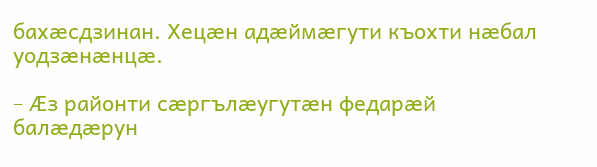бахæсдзинан. Хецæн адæймæгути къохти нæбал уодзæнæнцæ.

– Æз районти сæргълæугутæн федарæй балæдæрун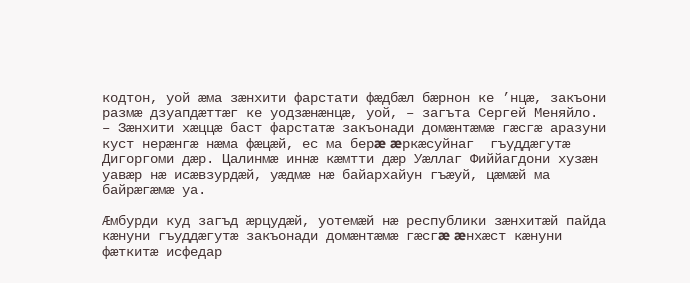кодтон, уой æма зæнхити фарстати фæдбæл бæрнон ке ’нцæ, закъони размæ дзуапдæттæг ке уодзæнæнцæ, уой, – загъта Сергей Меняйло. – Зæнхити хæццæ баст фарстатæ закъонади домæнтæмæ гæсгæ аразуни куст нерæнгæ нæма фæцæй, ес ма берæ æркæсуйнаг  гъуддæгутæ Дигоргоми дæр. Цалинмæ иннæ кæмтти дæр Уæллаг Фиййагдони хузæн уавæр нæ исæвзурдæй, уæдмæ нæ байархайун гъæуй, цæмæй ма байрæгæмæ уа.

Æмбурди куд загъд æрцудæй, уотемæй нæ республики зæнхитæй пайда кæнуни гъуддæгутæ закъонади домæнтæмæ гæсгæ æнхæст кæнуни фæткитæ исфедар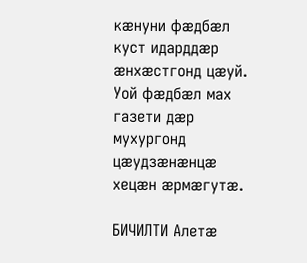кæнуни фæдбæл куст идарддæр æнхæстгонд цæуй. Уой фæдбæл мах газети дæр мухургонд цæудзæнæнцæ хецæн æрмæгутæ.

БИЧИЛТИ Алетæ